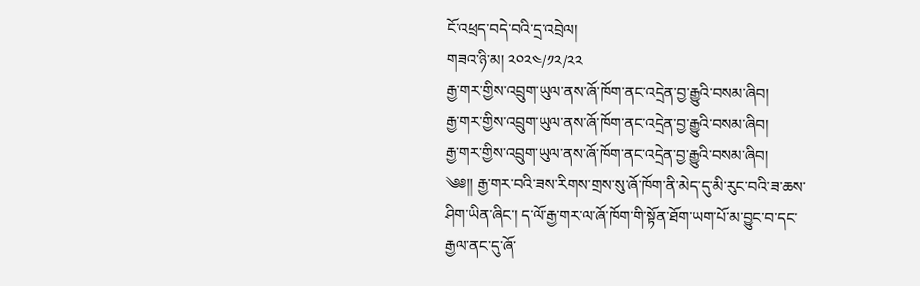ངོ་འཕྲད་བདེ་བའི་དྲ་འབྲེལ།
གཟའ་ཉི་མ། ༢༠༢༤/༡༢/༢༢
རྒྱ་གར་གྱིས་འབྲུག་ཡུལ་ནས་ཞོ་ཁོག་ནང་འདྲེན་བྱ་རྒྱུའི་བསམ་ཞིབ།
རྒྱ་གར་གྱིས་འབྲུག་ཡུལ་ནས་ཞོ་ཁོག་ནང་འདྲེན་བྱ་རྒྱུའི་བསམ་ཞིབ།
རྒྱ་གར་གྱིས་འབྲུག་ཡུལ་ནས་ཞོ་ཁོག་ནང་འདྲེན་བྱ་རྒྱུའི་བསམ་ཞིབ།
༄༅།། རྒྱ་གར་བའི་ཟས་རིགས་གྲས་སུ་ཞོ་ཁོག་ནི་མེད་དུ་མི་རུང་བའི་ཟ་ཆས་ཤིག་ཡིན་ཞིང་། ད་ལོ་རྒྱ་གར་ལ་ཞོ་ཁོག་གི་སྟོན་ཐོག་ཡག་པོ་མ་བྱུང་བ་དང་རྒྱལ་ནང་དུ་ཞོ་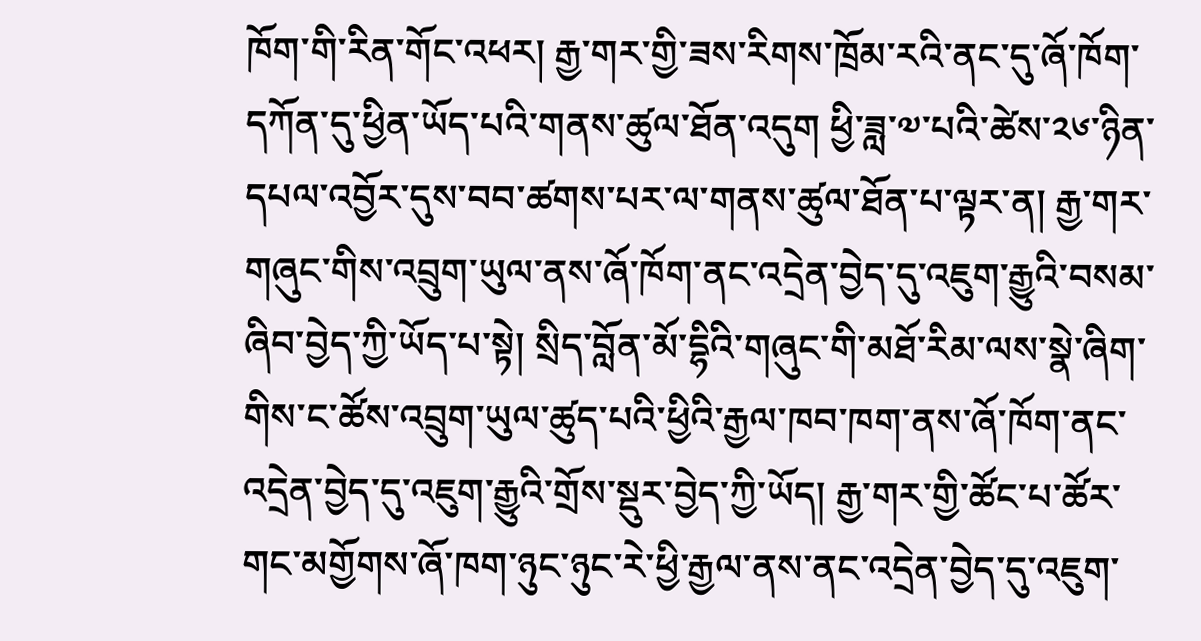ཁོག་གི་རིན་གོང་འཕར། རྒྱ་གར་གྱི་ཟས་རིགས་ཁྲོམ་རའི་ནང་དུ་ཞོ་ཁོག་དཀོན་དུ་ཕྱིན་ཡོད་པའི་གནས་ཚུལ་ཐོན་འདུག ཕྱི་ཟླ་༧་པའི་ཚེས་༢༦་ཉིན་དཔལ་འབྱོར་དུས་བབ་ཚགས་པར་ལ་གནས་ཚུལ་ཐོན་པ་ལྟར་ན། རྒྱ་གར་གཞུང་གིས་འབྲུག་ཡུལ་ནས་ཞོ་ཁོག་ནང་འདྲེན་བྱེད་དུ་འཇུག་རྒྱུའི་བསམ་ཞིབ་བྱེད་ཀྱི་ཡོད་པ་སྟེ། སྲིད་བློན་མོ་དྷིའི་གཞུང་གི་མཐོ་རིམ་ལས་སྣེ་ཞིག་གིས་ང་ཚོས་འབྲུག་ཡུལ་ཚུད་པའི་ཕྱིའི་རྒྱལ་ཁབ་ཁག་ནས་ཞོ་ཁོག་ནང་འདྲེན་བྱེད་དུ་འཇུག་རྒྱུའི་གྲོས་སྡུར་བྱེད་ཀྱི་ཡོད། རྒྱ་གར་གྱི་ཚོང་པ་ཚོར་གང་མགྱོགས་ཞོ་ཁག་ཉུང་ཉུང་རེ་ཕྱི་རྒྱལ་ནས་ནང་འདྲེན་བྱེད་དུ་འཇུག་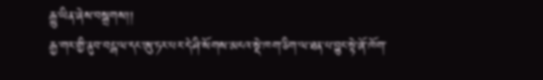རྒྱུ་ཡིན་ཞེས་བསྒྲགས།།
རྒྱ་གར་གྱི་ནུབ་བངྒ་ལ་དང་ཨུ་ཏར་པར་དེ་ཤི་སོགས་མངའ་སྡེ་ཁག་ཅིག་ལ་ཐན་པ་བྱུང་སྟེ་ཞོ་ཁོག་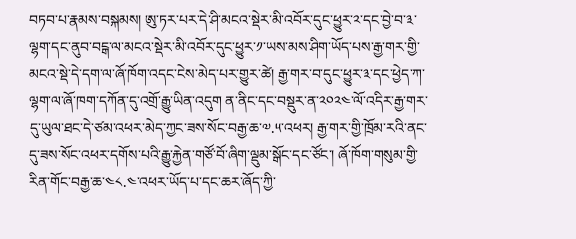བཏབ་པ་རྣམས་བསྐམས། ཨུ་ཏར་པར་དེ་ཤི་མངའ་སྡེར་མི་འབོར་དུང་ཕྱུར་༢་དང་བྱེ་བ་༣་ལྷག་དང་ནུབ་བངྒ་ལ་མངའ་སྡེར་མི་འབོར་དུང་ཕྱུར་༡་ཡས་མས་ཤིག་ཡོད་པས་རྒྱ་གར་གྱི་མངའ་སྡེ་དེ་དག་ལ་ཞོ་ཁོག་འདང་ངེས་མེད་པར་གྱུར་ཚེ། རྒྱ་གར་བ་དུང་ཕྱུར་༣་དང་ཕྱེད་ཀ་ལྷག་ལ་ཞོ་ཁག་དཀོན་དུ་འགྲོ་རྒྱུ་ཡིན་འདུག ན་ནིང་དང་བསྡུར་ན་༢༠༢༤་ལོ་འདིར་རྒྱ་གར་དུ་ཡུལ་ཐང་དེ་ཙམ་འཕར་མེད་ཀྱང་ཟས་སོང་བརྒྱ་ཆ་༧.༥་འཕར། རྒྱ་གར་གྱི་ཁྲོམ་རའི་ནང་དུ་ཟས་སོང་འཕར་དགོས་པའི་རྒྱུ་རྐྱེན་གཙོ་བོ་ཞིག་ལྡུམ་སྒོང་དང་ཙོང་། ཞོ་ཁོག་གསུམ་གྱི་རིན་གོང་བརྒྱ་ཆ་༤༨.༤་འཕར་ཡོད་པ་དང་ཆར་ཞོད་ཀྱི་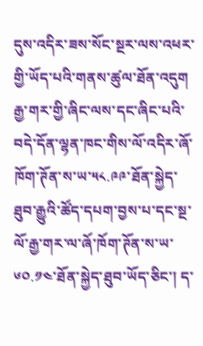དུས་འདིར་ཟས་སོང་སྔར་ལས་འཕར་གྱི་ཡོད་པའི་གནས་ཚུལ་ཐོན་འདུག
རྒྱ་གར་གྱི་ཞིང་ལས་དང་ཞིང་པའི་བདེ་དོན་ལྷན་ཁང་གིས་ལོ་འདིར་ཞོ་ཁོག་ཊོན་ས་ཡ་༥༨.༩༩་ཐོན་སྐྱེད་ཐུབ་རྒྱུའི་ཚོད་དཔག་བྱས་པ་དང་སྔ་ལོ་རྒྱ་གར་ལ་ཞོ་ཁོག་ཊོན་ས་ཡ་༦༠.༡༤་ཐོན་སྐྱེད་ཐུབ་ཡོད་ཅིང་། ད་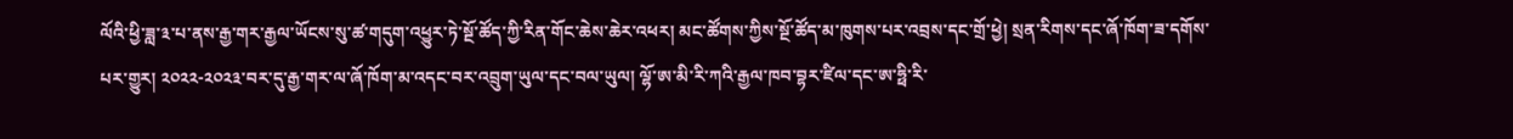ལོའི་ཕྱི་ཟླ་༣་པ་ནས་རྒྱ་གར་རྒྱལ་ཡོངས་སུ་ཚ་གདུག་འཕྱུར་ཏེ་སྔོ་ཚོད་ཀྱི་རིན་གོང་ཆེས་ཆེར་འཕར། མང་ཚོགས་ཀྱིས་སྔོ་ཚོད་མ་ཁུགས་པར་འབྲས་དང་གྲོ་ཕྱེ། སྲན་རིགས་དང་ཞོ་ཁོག་ཟ་དགོས་པར་གྱུར། ༢༠༢༢-༢༠༢༣་བར་དུ་རྒྱ་གར་ལ་ཞོ་ཁོག་མ་འདང་བར་འབྲུག་ཡུལ་དང་བལ་ཡུལ། ལྷོ་ཨ་མི་རི་ཀའི་རྒྱལ་ཁབ་བྷར་ཛིལ་དང་ཨ་ཧྥི་རི་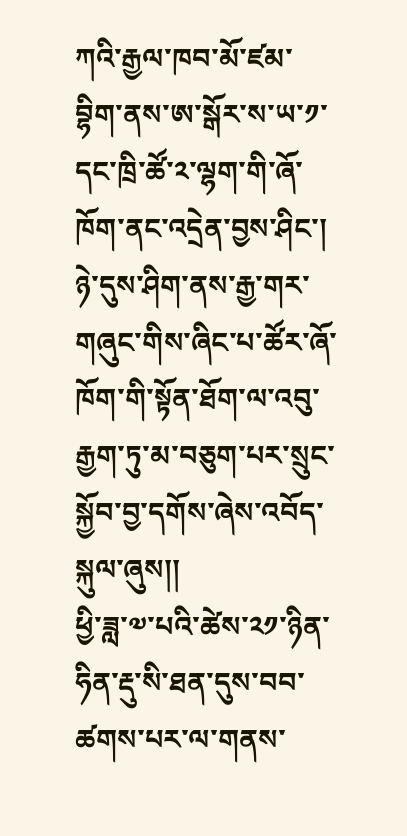ཀའི་རྒྱལ་ཁབ་མོ་ཛམ་བྷིག་ནས་ཨ་སྒོར་ས་ཡ་༡་དང་ཁྲི་ཚོ་༢་ལྷག་གི་ཞོ་ཁོག་ནང་འདྲེན་བྱས་ཤིང་། ཉེ་དུས་ཤིག་ནས་རྒྱ་གར་གཞུང་གིས་ཞིང་པ་ཚོར་ཞོ་ཁོག་གི་སྟོན་ཐོག་ལ་འབུ་རྒྱག་ཏུ་མ་བཅུག་པར་སྲུང་སྐྱོབ་བྱ་དགོས་ཞེས་འབོད་སྐུལ་ཞུས།།
ཕྱི་ཟླ་༧་པའི་ཚེས་༢༡་ཉིན་ཧིན་རྡུ་སི་ཐན་དུས་བབ་ཚགས་པར་ལ་གནས་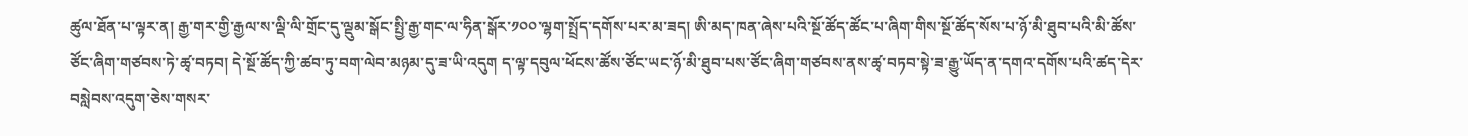ཚུལ་ཐོན་པ་ལྟར་ན། རྒྱ་གར་གྱི་རྒྱལ་ས་ལྡི་ལི་གྲོང་དུ་ལྡུམ་སྒོང་སྤྱི་རྒྱ་གང་ལ་ཧིན་སྒོར་༡༠༠་ལྷག་སྤྲོད་དགོས་པར་མ་ཟད། ཨི་མད་ཁན་ཞེས་པའི་སྔོ་ཚོད་ཚོང་པ་ཞིག་གིས་སྔོ་ཚོད་སོས་པ་ཉོ་མི་ཐུབ་པའི་མི་ཚོས་ཙོང་ཞིག་གཙབས་ཏེ་ཚྭ་བཏབ། དེ་སྔོ་ཚོད་ཀྱི་ཚབ་ཏུ་བག་ལེབ་མཉམ་དུ་ཟ་ཡི་འདུག ད་ལྟ་དབུལ་ཕོངས་ཚོས་ཙོང་ཡང་ཉོ་མི་ཐུབ་པས་ཙོང་ཞིག་གཙབས་ནས་ཚྭ་བཏབ་སྟེ་ཟ་རྒྱུ་ཡོད་ན་དགའ་དགོས་པའི་ཚད་དེར་བསླེབས་འདུག་ཅེས་གསར་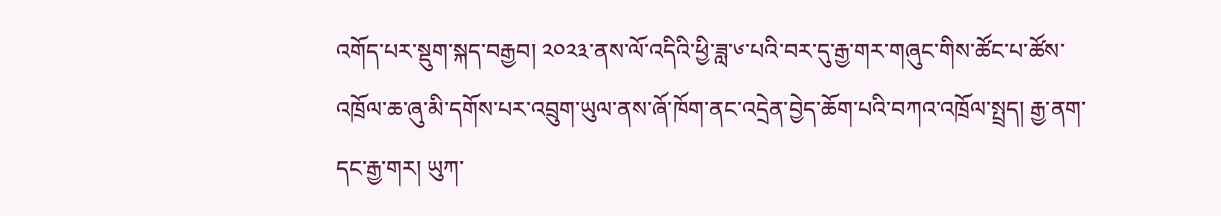འགོད་པར་སྡུག་སྐད་བརྒྱབ། ༢༠༢༣་ནས་ལོ་འདིའི་ཕྱི་ཟླ་༦་པའི་བར་དུ་རྒྱ་གར་གཞུང་གིས་ཚོང་པ་ཚོས་འཁྲོལ་ཆ་ཞུ་མི་དགོས་པར་འབྲུག་ཡུལ་ནས་ཞོ་ཁོག་ནང་འདྲེན་བྱེད་ཆོག་པའི་བཀའ་འཁྲོལ་སྤྲད། རྒྱ་ནག་དང་རྒྱ་གར། ཡུཀ་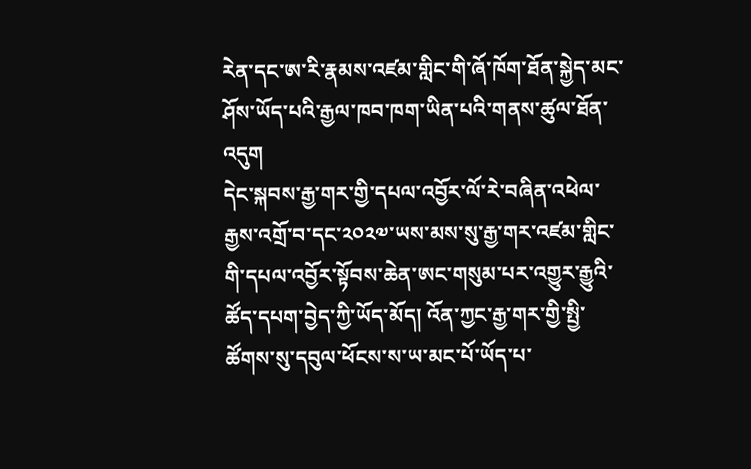རེན་དང་ཨ་རི་རྣམས་འཛམ་གླིང་གི་ཞོ་ཁོག་ཐོན་སྐྱེད་མང་ཤོས་ཡོད་པའི་རྒྱལ་ཁབ་ཁག་ཡིན་པའི་གནས་ཚུལ་ཐོན་འདུག
དེང་སྐབས་རྒྱ་གར་གྱི་དཔལ་འབྱོར་ལོ་རེ་བཞིན་འཕེལ་རྒྱས་འགྲོ་བ་དང་༢༠༢༧་ཡས་མས་སུ་རྒྱ་གར་འཛམ་གླིང་གི་དཔལ་འབྱོར་སྟོབས་ཆེན་ཨང་གསུམ་པར་འགྱུར་རྒྱུའི་ཚོད་དཔག་བྱེད་ཀྱི་ཡོད་མོད། འོན་ཀྱང་རྒྱ་གར་གྱི་སྤྱི་ཚོགས་སུ་དབུལ་ཕོངས་ས་ཡ་མང་པོ་ཡོད་པ་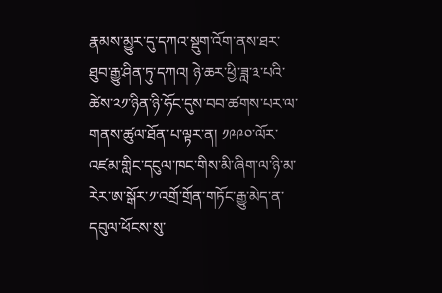རྣམས་མྱུར་དུ་དཀའ་སྡུག་འོག་ནས་ཐར་ཐུབ་རྒྱུ་ཤིན་ཏུ་དཀའ། ཉེ་ཆར་ཕྱི་ཟླ་༣་པའི་ཚེས་༢༡་ཉིན་ཉི་ཧོང་དུས་བབ་ཚགས་པར་ལ་གནས་ཚུལ་ཐོན་པ་ལྟར་ན། ༡༩༩༠་ལོར་འཛམ་གླིང་དངུལ་ཁང་གིས་མི་ཞིག་ལ་ཉི་མ་རེར་ཨ་སྒོར་༡་འགྲོ་གྲོན་གཏོང་རྒྱུ་མེད་ན་དབུལ་ཕོངས་སུ་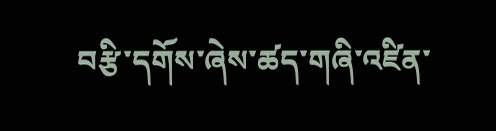བརྩི་དགོས་ཞེས་ཚད་གཞི་འཛིན་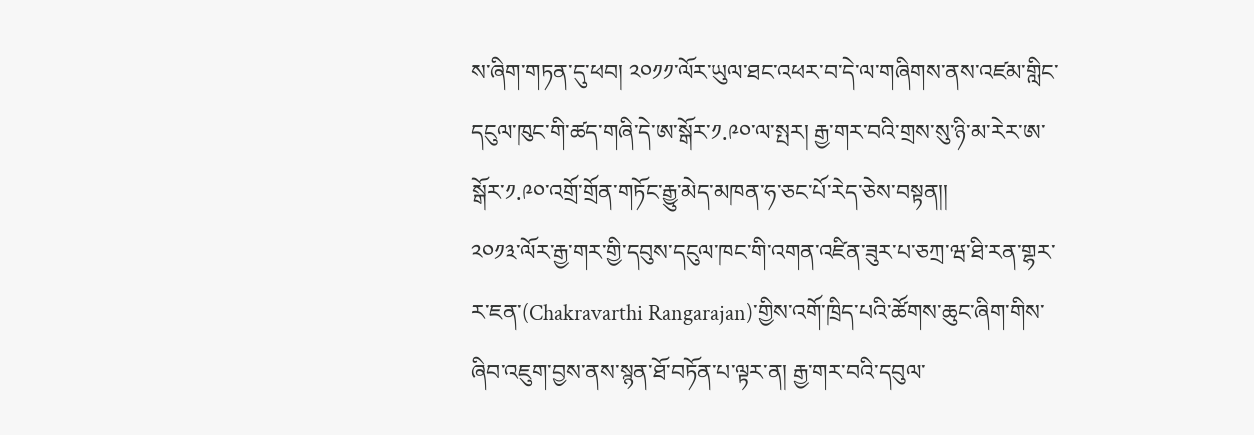ས་ཞིག་གཏན་དུ་ཕབ། ༢༠༡༡་ལོར་ཡུལ་ཐང་འཕར་བ་དེ་ལ་གཞིགས་ནས་འཛམ་གླིང་དངུལ་ཁུང་གི་ཚད་གཞི་དེ་ཨ་སྒོར་༡.༩༠་ལ་སྤར། རྒྱ་གར་བའི་གྲས་སུ་ཉི་མ་རེར་ཨ་སྒོར་༡.༩༠་འགྲོ་གྲོན་གཏོང་རྒྱུ་མེད་མཁན་ཧ་ཅང་པོ་རེད་ཅེས་བསྟན།།
༢༠༡༣་ལོར་རྒྱ་གར་གྱི་དབུས་དངུལ་ཁང་གི་འགན་འཛིན་ཟུར་པ་ཅཀྲ་ཝ་ཐི་རན་གྷར་ར་ཇན་(Chakravarthi Rangarajan)་གྱིས་འགོ་ཁྲིད་པའི་ཚོགས་ཆུང་ཞིག་གིས་ཞིབ་འཇུག་བྱས་ནས་སྙན་ཐོ་བཏོན་པ་ལྟར་ན། རྒྱ་གར་བའི་དབུལ་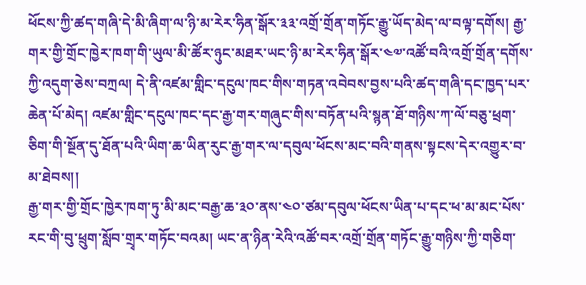ཕོངས་ཀྱི་ཚད་གཞི་དེ་མི་ཞིག་ལ་ཉི་མ་རེར་ཧིན་སྒོར་༣༣་འགྲོ་གྲོན་གཏོང་རྒྱུ་ཡོད་མེད་ལ་བལྟ་དགོས། རྒྱ་གར་གྱི་གྲོང་ཁྱེར་ཁག་གི་ཡུལ་མི་ཚོར་ཉུང་མཐར་ཡང་ཉི་མ་རེར་ཧིན་སྒོར་༤༧་འཚོ་བའི་འགྲོ་གྲོན་དགོས་ཀྱི་འདུག་ཅེས་བཀྲལ། དེ་ནི་འཛམ་གླིང་དངུལ་ཁང་གིས་གཏན་འབེབས་བྱས་པའི་ཚད་གཞི་དང་ཁྱད་པར་ཆེན་པོ་མེད། འཛམ་གླིང་དངུལ་ཁང་དང་རྒྱ་གར་གཞུང་གིས་བཏོན་པའི་སྙན་ཐོ་གཉིས་ཀ་ལོ་བཅུ་ཕྲག་ཅིག་གི་སྔོན་དུ་ཐོན་པའི་ཡིག་ཆ་ཡིན་རུང་རྒྱ་གར་ལ་དབུལ་ཕོངས་མང་བའི་གནས་སྟངས་དེར་འགྱུར་བ་མ་ཐེབས།།
རྒྱ་གར་གྱི་གྲོང་ཁྱེར་ཁག་ཏུ་མི་མང་བརྒྱ་ཆ་༣༠་ནས་༤༠་ཙམ་དབུལ་ཕོངས་ཡིན་པ་དང་ཕ་མ་མང་པོས་རང་གི་བུ་ཕྲུག་སློབ་གྲྭར་གཏོང་བའམ། ཡང་ན་ཉིན་རེའི་འཚོ་བར་འགྲོ་གྲོན་གཏོང་རྒྱུ་གཉིས་ཀྱི་གཅིག་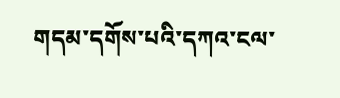གདམ་དགོས་པའི་དཀའ་ངལ་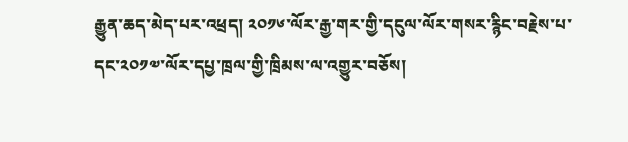རྒྱུན་ཆད་མེད་པར་འཕྲད། ༢༠༡༦་ལོར་རྒྱ་གར་གྱི་དངུལ་ལོར་གསར་རྙིང་བརྗེས་པ་དང་༢༠༡༧་ལོར་དཔྱ་ཁྲལ་གྱི་ཁྲིམས་ལ་འགྱུར་བཅོས།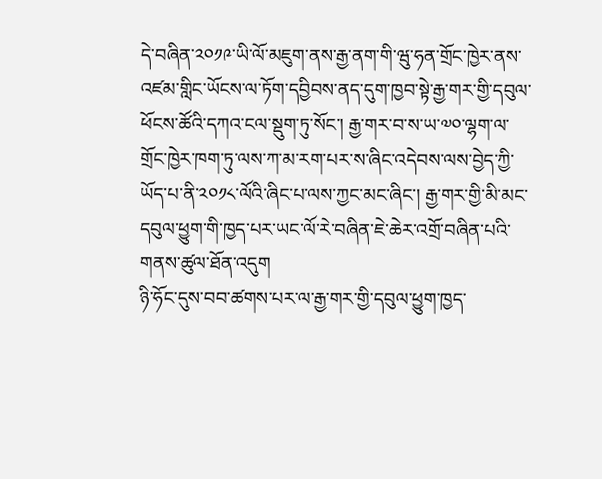དེ་བཞིན་༢༠༡༩་ཡི་ལོ་མཇུག་ནས་རྒྱ་ནག་གི་ཝུ་ཧན་གྲོང་ཁྱེར་ནས་འཛམ་གླིང་ཡོངས་ལ་ཏོག་དབྱིབས་ནད་དུག་ཁྱབ་སྟེ་རྒྱ་གར་གྱི་དབུལ་ཕོངས་ཚོའི་དཀའ་ངལ་སྡུག་ཏུ་སོང་། རྒྱ་གར་བ་ས་ཡ་༧༠་ལྷག་ལ་གྲོང་ཁྱེར་ཁག་ཏུ་ལས་ཀ་མ་རག་པར་ས་ཞིང་འདེབས་ལས་བྱེད་ཀྱི་ཡོད་པ་ནི་༢༠༡༨་ལོའི་ཞིང་པ་ལས་ཀྱང་མང་ཞིང་། རྒྱ་གར་གྱི་མི་མང་དབུལ་ཕྱུག་གི་ཁྱད་པར་ཡང་ལོ་རེ་བཞིན་ཇེ་ཆེར་འགྲོ་བཞིན་པའི་གནས་ཚུལ་ཐོན་འདུག
ཉི་ཧོང་དུས་བབ་ཚགས་པར་ལ་རྒྱ་གར་གྱི་དབུལ་ཕྱུག་ཁྱད་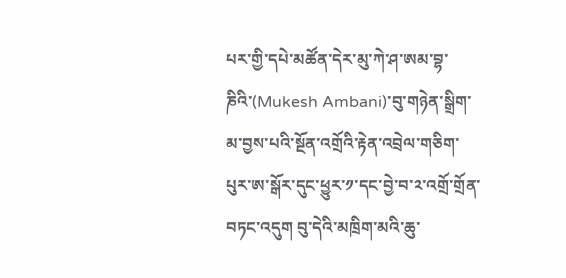པར་གྱི་དཔེ་མཚོན་དེར་མུ་ཀེ་ཤ་ཨམ་བྷ་ཎིའི་(Mukesh Ambani)་བུ་གཉེན་སྒྲིག་མ་བྱས་པའི་སྔོན་འགྲོའི་རྟེན་འབྲེལ་གཅིག་པུར་ཨ་སྒོར་དུང་ཕྱུར་༡་དང་བྱེ་བ་༢་འགྲོ་གྲོན་བཏང་འདུག བུ་དེའི་མཁྲིག་མའི་ཆུ་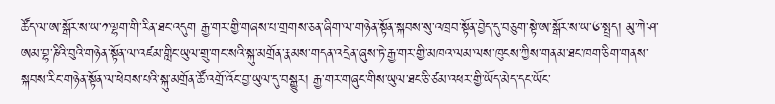ཚོད་ལ་ཨ་སྒོར་ས་ཡ་༡་ལྷག་གི་རིན་ཐང་འདུག རྒྱ་གར་གྱི་གཞས་པ་གྲགས་ཅན་ཞིག་ལ་གཉེན་སྟོན་སྐབས་སུ་འཁྲབ་སྟོན་བྱེད་དུ་བཅུག་སྟེ་ཨ་སྒོར་ས་ཡ་༦་སྤྲད། མུ་ཀེ་ཤ་ཨམ་བྷ་ཎིའི་བུའི་གཉེན་སྟོན་ལ་འཛམ་གླིང་ཡུལ་གྲུ་གང་སའི་སྐུ་མགྲོན་རྣམས་གདན་འདྲེན་ཞུས་ཏེ་རྒྱ་གར་གྱི་མཁའ་ལམ་ལས་ཁུངས་ཀྱིས་གནམ་ཐང་ཁག་ཅིག་གནས་སྐབས་རིང་གཉེན་སྟོན་ལ་ཕེབས་པའི་སྐུ་མགྲོན་ཚོ་འགྲོ་འོང་བྱ་ཡུལ་དུ་བསྒྱུར། རྒྱ་གར་གཞུང་གིས་ཡུལ་ཐང་ཅི་ཙམ་འཕར་གྱི་ཡོད་མེད་དང་ཡོང་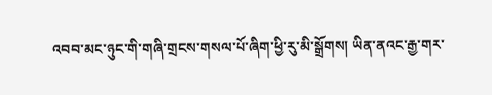འབབ་མང་ཉུང་གི་གཞི་གྲངས་གསལ་པོ་ཞིག་ཕྱི་རུ་མི་སྒྲོགས། ཡིན་ནའང་རྒྱ་གར་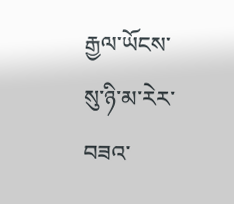རྒྱལ་ཡོངས་སུ་ཉི་མ་རེར་བཟའ་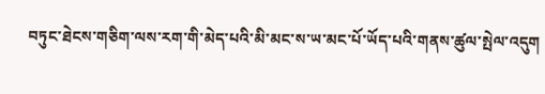བཏུང་ཐེངས་གཅིག་ལས་རག་གི་མེད་པའི་མི་མང་ས་ཡ་མང་པོ་ཡོད་པའི་གནས་ཚུལ་སྤེལ་འདུག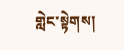གླེང་སྟེགས།